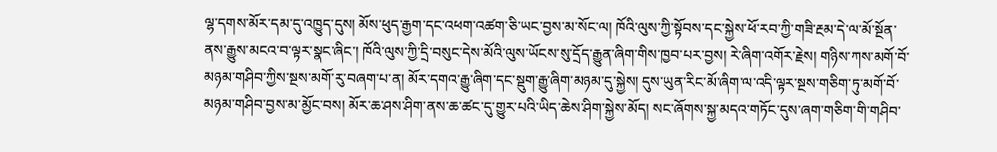ལྷ་དགས་མོར་དམ་དུ་འཁྱུད་དུས། མོས་ཕུད་རྒྱག་དང་འཕག་འཚག་ཅི་ཡང་བྱས་མ་སོང་ལ། ཁོའི་ལུས་ཀྱི་སྟོབས་དང་སྐྱེས་ཕོ་རབ་ཀྱི་གཟི་རྔམ་དེ་ལ་མོ་སྔོན་ནས་རྒྱུས་མངའ་བ་ལྟར་སྣང་ཞིང་། ཁོའི་ལུས་ཀྱི་དྲི་བསུང་དེས་མོའི་ལུས་ཡོངས་སུ་དྲོད་རྒྱུན་ཞིག་གིས་ཁྱབ་པར་བྱས། རེ་ཞིག་འགོར་རྗེས། གཉིས་ཀས་མགོ་བོ་མཉམ་གཤིབ་ཀྱིས་སྔས་མགོ་རུ་བཞག་པ་ན། མོར་དགའ་རྒྱུ་ཞིག་དང་སྡུག་རྒྱུ་ཞིག་མཉམ་དུ་སྐྱེས། དུས་ཡུན་རིང་མོ་ཞིག་ལ་འདི་ལྟར་སྔས་གཅིག་ཏུ་མགོ་བོ་མཉམ་གཤིབ་བྱས་མ་མྱོང་བས། མོར་ཆ་ཤས་ཤིག་ནས་ཆ་ཚང་དུ་གྱུར་པའི་ཡིད་ཆེས་ཤིག་སྐྱེས་མོད། སང་ཞོགས་སྐྱ་མདའ་གཏོང་དུས་ཞག་གཅིག་གི་གཤིབ་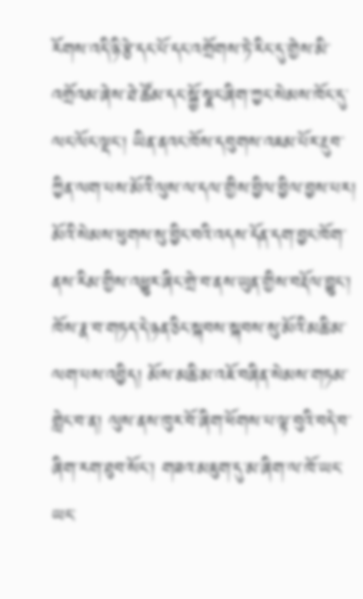རོགས་འདི་ཉི་རྩེ་དང་པོ་དང་འགྲོགས་ཏེ་རིང་དུ་གྱེས་མི་འགྲོའམ་ཞེས་ཐེ་ཚོམ་དང་སྐྱོ་སྣང་ཞིག་ཀྱང་སེམས་ཁོང་དུ་ལང་ལོང་ལྡང་། ཡིན་ནའང་ཁོས་དབུགས་འཇམ་པོར་རྔུབ་ཀྱིན་ལག་པས་མོའི་ལུས་ལ་དལ་གྱིས་བྱིལ་བྱིལ་བྱས་པར། མོའི་སེམས་ཕུགས་སུ་བྱིང་བའི་འདས་དོན་དག་བྱང་ཁོག་ནས་རིམ་གྱིས་འཕྱུར་ཞིང་གྲེ་བ་ནས་ཡུན་གྱིས་བརྡོལ་བྱུང་། ཁོས་རྣ་བ་གཏད་དེ་ཉན་ཅིང་སྐབས་སྐབས་སུ་མོའི་མཆི་མ་ལག་པས་འབྱིད། མོས་མཆི་མ་འཇོ་བཞིན་སེམས་གཏམ་གླེང་བ་ན། ལུས་ནས་ཁུར་བོ་ཞིག་ཕོགས་པ་ལྟ་བུའི་བདེ་བ་ཞིག་རག་ཐུབ་སོང་། གཟའ་མཇུག་དུ་མ་ཞིག་ལ་ཁོ་ཡང་ཡང་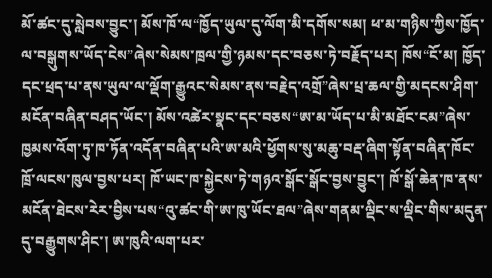མོ་ཚང་དུ་སླེབས་བྱུང་། མོས་ཁོ་ལ“ཁྱོད་ཡུལ་དུ་ལོག་མི་དགོས་སམ། ཕ་མ་གཉིས་ཀྱིས་ཁྱོད་ལ་བསྒུགས་ཡོད་ངེས”ཞེས་སེམས་ཁྲལ་གྱི་ཉམས་དང་བཅས་ཏེ་བརྗོད་པར། ཁོས“ངོ་མ། ཁྱོད་དང་ཕྲད་པ་ནས་ཡུལ་ལ་ལྡོག་རྒྱུའང་སེམས་ནས་བརྗེད་འགྲོ”ཞེས་པྲ་ཆལ་གྱི་མདངས་ཤིག་མངོན་བཞིན་བཤད་ཡོང་། མོས་འཚེར་སྣང་དང་བཅས“ཨ་མ་ཡོད་པ་མི་མཐོང་ངམ”ཞེས་ཁྱམས་འོག་ཏུ་ཁ་ཏོན་འདོན་བཞིན་པའི་ཨ་མའི་ཕྱོགས་སུ་མཆུ་བརྡ་ཞིག་སྟོན་བཞིན་ཁོང་ཁྲོ་ལངས་ཁུལ་བྱས་པར། ཁོ་ཡང་ཁ་སྐྱེངས་ཏེ་གཉའ་སྒོང་སྒོང་བྱས་བྱུང་། ཁོ་སྒོ་ཆེན་ཁ་ནས་མངོན་ཐེངས་རེར་བྱིས་པས“འུ་ཚང་གི་ཨ་ཁུ་ཡོང་ཐལ”ཞེས་གནམ་ལྡིང་ས་ལྡིང་གིས་མདུན་དུ་བརྒྱུགས་ཤིང་། ཨ་ཁུའི་ལག་པར་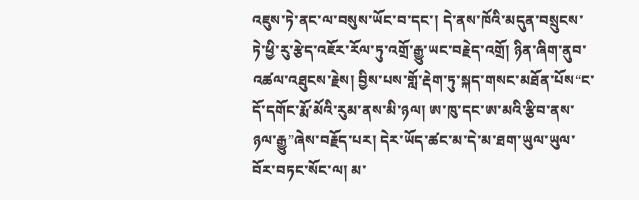འཇུས་ཏེ་ནང་ལ་བསུས་ཡོང་བ་དང་། དེ་ནས་ཁོའི་མདུན་བསྲུངས་ཏེ་ཕྱི་རུ་རྩེད་འཇོར་རོལ་ཏུ་འགྲོ་རྒྱུ་ཡང་བརྗེད་འགྲོ། ཉིན་ཞིག་ནུབ་འཚལ་འཐུངས་རྗེས། བྱིས་པས་གློ་རྡེག་ཏུ་སྐད་གསང་མཐོན་པོས“ང་དོ་དགོང་རྨོ་མོའི་རུམ་ནས་མི་ཉལ། ཨ་ཁུ་དང་ཨ་མའི་རྩིབ་ནས་ཉལ་རྒྱུ”ཞེས་བརྗོད་པར། དེར་ཡོད་ཚང་མ་དེ་མ་ཐག་ཡུལ་ཡུལ་བོར་བཏང་སོང་ལ། མ་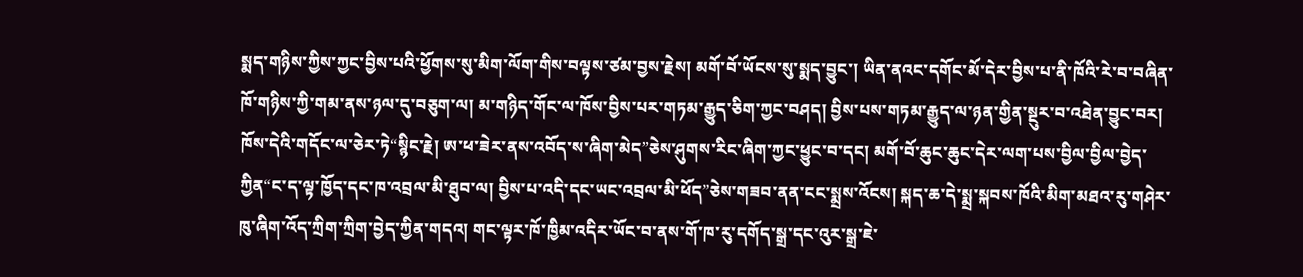སྨད་གཉིས་ཀྱིས་ཀྱང་བྱིས་པའི་ཕྱོགས་སུ་མིག་ལོག་གིས་བལྟས་ཙམ་བྱས་རྗེས། མགོ་བོ་ཡོངས་སུ་སྨད་བྱུང་། ཡིན་ནའང་དགོང་མོ་དེར་བྱིས་པ་ནི་ཁོའི་རེ་བ་བཞིན་ཁོ་གཉིས་ཀྱི་གམ་ནས་ཉལ་དུ་བཅུག་ལ། མ་གཉིད་གོང་ལ་ཁོས་བྱིས་པར་གཏམ་རྒྱུད་ཅིག་ཀྱང་བཤད། བྱིས་པས་གཏམ་རྒྱུད་ལ་ཉན་གྱིན་སྔུར་བ་འཐེན་བྱུང་བར། ཁོས་དེའི་གདོང་ལ་ཅེར་ཏེ“སྙིང་རྗེ། ཨ་ཕ་ཟེར་ནས་འབོད་ས་ཞིག་མེད”ཅེས་ཤུགས་རིང་ཞིག་ཀྱང་ཕྱུང་བ་དང། མགོ་བོ་ཆུང་ཆུང་དེར་ལག་པས་བྱིལ་བྱིལ་བྱེད་ཀྱིན“ང་ད་ལྟ་ཁྱོད་དང་ཁ་འབྲལ་མི་ཐུབ་ལ། བྱིས་པ་འདི་དང་ཡང་འབྲལ་མི་ཕོད”ཅེས་གཟབ་ནན་ངང་སྨྲས་འོངས། སྐད་ཆ་དེ་སྨྲ་སྐབས་ཁོའི་མིག་མཐའ་རུ་གཤེར་ཁུ་ཞིག་འོད་ཀྲིག་ཀྲིག་བྱེད་ཀྱིན་གདའ། གང་ལྟར་ཁོ་ཁྱིམ་འདིར་ཡོང་བ་ནས་གོ་ཁ་རུ་དགོད་སྒྲ་དང་འུར་སྒྲ་ཇེ་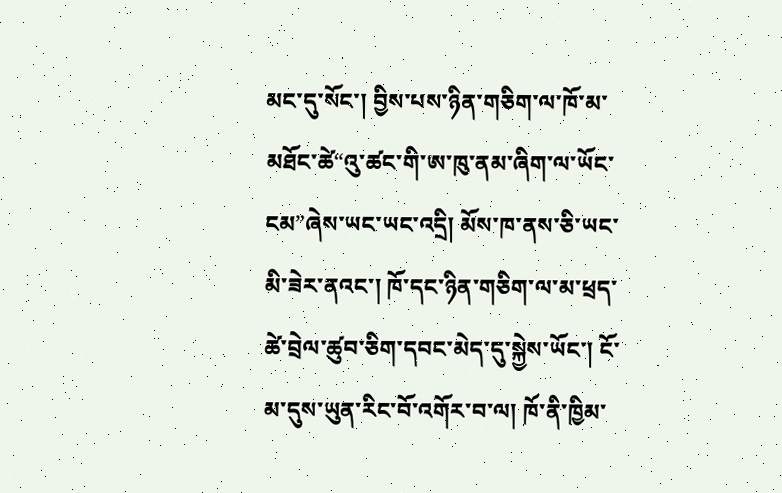མང་དུ་སོང་། བྱིས་པས་ཉིན་གཅིག་ལ་ཁོ་མ་མཐོང་ཚེ“འུ་ཚང་གི་ཨ་ཁུ་ནམ་ཞིག་ལ་ཡོང་ངམ”ཞེས་ཡང་ཡང་འདྲི། མོས་ཁ་ནས་ཅི་ཡང་མི་ཟེར་ནའང་། ཁོ་དང་ཉིན་གཅིག་ལ་མ་ཕྲད་ཚེ་བྲེལ་ཚུབ་ཅིག་དབང་མེད་དུ་སྐྱེས་ཡོང་། ངོ་མ་དུས་ཡུན་རིང་བོ་འགོར་བ་ལ། ཁོ་ནི་ཁྱིམ་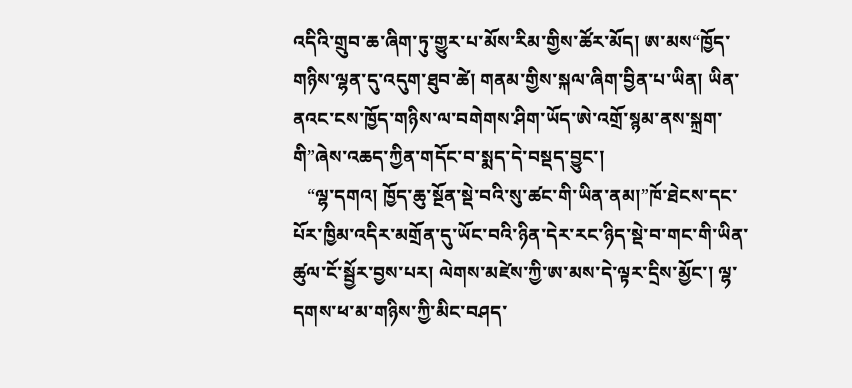འདིའི་གྲུབ་ཆ་ཞིག་ཏུ་གྱུར་པ་མོས་རིམ་གྱིས་ཚོར་མོད། ཨ་མས“ཁྱོད་གཉིས་ལྷན་དུ་འདུག་ཐུབ་ཚེ། གནམ་གྱིས་སྐལ་ཞིག་བྱིན་པ་ཡིན། ཡིན་ནའང་ངས་ཁྱོད་གཉིས་ལ་བགེགས་ཤིག་ཡོད་ཨེ་འགྲོ་སྙམ་ནས་སྐྲག་གི”ཞེས་འཆད་ཀྱིན་གདོང་བ་སྨད་དེ་བསྡད་བྱུང་།
   “ལྷ་དགའ། ཁྱོད་ཆུ་སྔོན་སྡེ་བའི་སུ་ཚང་གི་ཡིན་ནམ།”ཁོ་ཐེངས་དང་པོར་ཁྱིམ་འདིར་མགྲོན་དུ་ཡོང་བའི་ཉིན་དེར་རང་ཉིད་སྡེ་བ་གང་གི་ཡིན་ཚུལ་ངོ་སྦྱོར་བྱས་པར། ལེགས་མཛེས་ཀྱི་ཨ་མས་དེ་ལྟར་དྲིས་མྱོང་། ལྷ་དགས་ཕ་མ་གཉིས་ཀྱི་མིང་བཤད་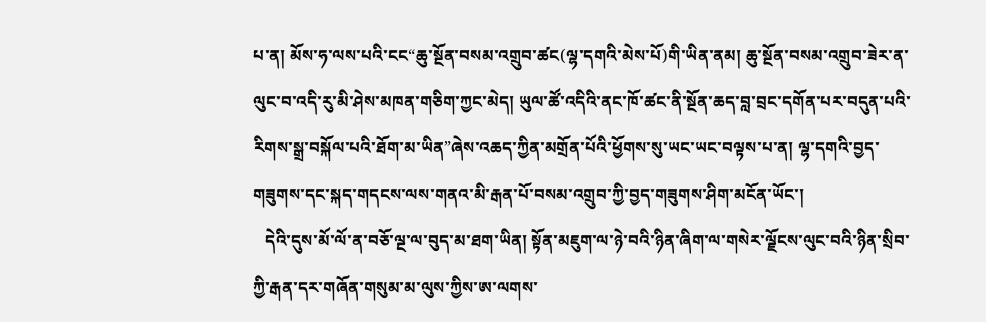པ་ན། མོས་ཧ་ལས་པའི་ངང“ཆུ་སྔོན་བསམ་འགྲུབ་ཚང(ལྷ་དགའི་མེས་པོ)གི་ཡིན་ནམ། ཆུ་སྔོན་བསམ་འགྲུབ་ཟེར་ན་ལུང་བ་འདི་རུ་མི་ཤེས་མཁན་གཅིག་ཀྱང་མེད། ཡུལ་ཚོ་འདིའི་ནང་ཁོ་ཚང་ནི་སྔོན་ཆད་བླ་བྲང་དགོན་པར་བདུན་པའི་རིགས་སྒྲ་བསྐོལ་པའི་ཐོག་མ་ཡིན”ཞེས་འཆད་ཀྱིན་མགྲོན་པོའི་ཕྱོགས་སུ་ཡང་ཡང་བལྟས་པ་ན། ལྷ་དགའི་བྱད་གཟུགས་དང་སྐད་གདངས་ལས་གནའ་མི་རྒན་པོ་བསམ་འགྲུབ་ཀྱི་བྱད་གཟུགས་ཤིག་མངོན་ཡོང་།
   དེའི་དུས་མོ་ལོ་ན་བཅོ་ལྔ་ལ་བུད་མ་ཐག་ཡིན། སྟོན་མཇུག་ལ་ཉེ་བའི་ཉིན་ཞིག་ལ་གསེར་ལྗོངས་ལུང་བའི་ཉིན་སྲིབ་ཀྱི་རྒན་དར་གཞོན་གསུམ་མ་ལུས་ཀྱིས་ཨ་ལགས་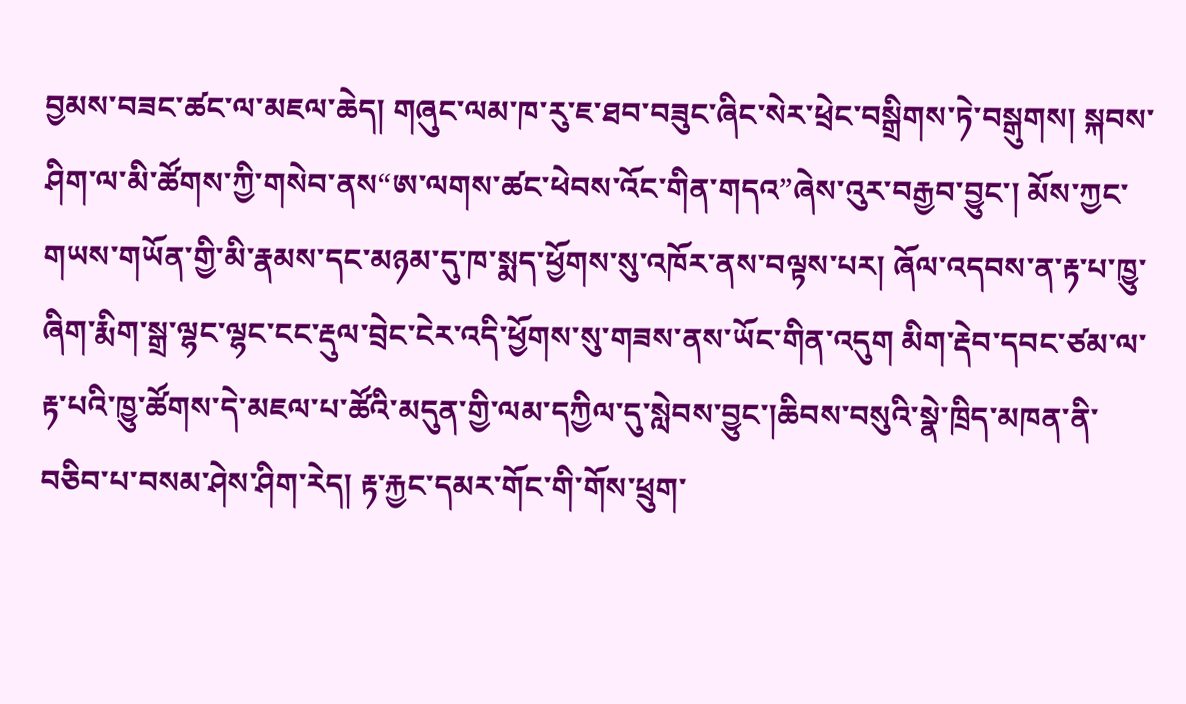བྱམས་བཟང་ཚང་ལ་མཇལ་ཆེད། གཞུང་ལམ་ཁ་རུ་ཇ་ཐབ་བཟུང་ཞིང་སེར་ཕྲེང་བསྒྲིགས་ཏེ་བསྒུགས། སྐབས་ཤིག་ལ་མི་ཚོགས་ཀྱི་གསེབ་ནས“ཨ་ལགས་ཚང་ཕེབས་འོང་གིན་གདའ”ཞེས་འུར་བརྒྱབ་བྱུང་། མོས་ཀྱང་གཡས་གཡོན་གྱི་མི་རྣམས་དང་མཉམ་དུ་ཁ་སྨད་ཕྱོགས་སུ་འཁོར་ནས་བལྟས་པར། ཞོལ་འདབས་ན་རྟ་པ་ཁྱུ་ཞིག་རྨིག་སྒྲ་ལྷང་ལྷང་ངང་རྡུལ་བྲེང་ངེར་འདི་ཕྱོགས་སུ་གཟས་ནས་ཡོང་གིན་འདུག མིག་རྡེབ་དབང་ཙམ་ལ་རྟ་པའི་ཁྱུ་ཚོགས་དེ་མཇལ་པ་ཚོའི་མདུན་གྱི་ལམ་དཀྱིལ་དུ་སླེབས་བྱུང་།ཆིབས་བསུའི་སྣེ་ཁྲིད་མཁན་ནི་བཅིབ་པ་བསམ་ཤེས་ཤིག་རེད། རྟ་རྐྱང་དམར་གོང་གི་གོས་ཕྲུག་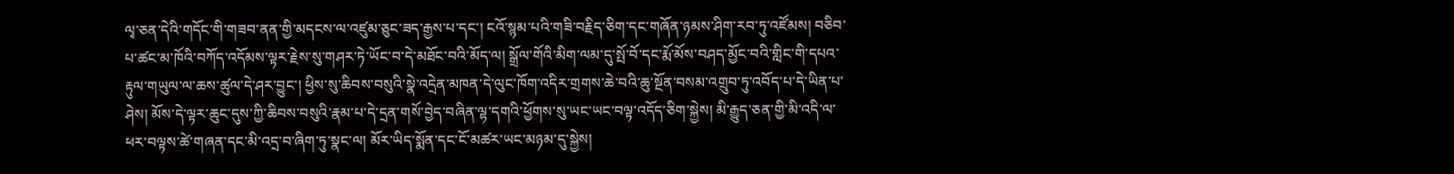ལྭ་ཅན་དེའི་གདོང་གི་གཟབ་ནན་གྱི་མདངས་ལ་འཛུམ་ཅུང་ཟད་རྒྱས་པ་དང་། ངའོ་སྙམ་པའི་གཟི་བརྗིད་ཅིག་དང་གཞོན་ཉམས་ཤིག་རབ་ཏུ་འཛོམས། བཅིབ་པ་ཚང་མ་ཁོའི་བཀོད་འདོམས་ལྟར་རྗེས་སུ་གཤར་ཏེ་ཡོང་བ་དེ་མཐོང་བའི་མོད་ལ། སྒྲོལ་གོའི་མིག་ལམ་དུ་སྤོ་བོ་དང་རྨོ་མོས་བཤད་མྱོང་བའི་གླིང་གི་དཔའ་རྟུལ་གཡུལ་ལ་ཆས་ཚུལ་དེ་ཤར་བྱུང་། ཕྱིས་སུ་ཆིབས་བསུའི་སྣེ་འདྲེན་མཁན་དེ་ལུང་ཁོག་འདིར་གྲགས་ཆེ་བའི་ཆུ་སྔོན་བསམ་འགྲུབ་ཏུ་འབོད་པ་དེ་ཡིན་པ་ཤེས། མོས་དེ་ལྟར་ཆུང་དུས་ཀྱི་ཆིབས་བསུའི་རྣམ་པ་དེ་དྲན་གསོ་བྱེད་བཞིན་ལྷ་དགའི་ཕྱོགས་སུ་ཡང་ཡང་བལྟ་འདོད་ཅིག་སྐྱེས། མི་རྒྱུད་ཅན་གྱི་མི་འདི་ལ་ཕར་བལྟས་ཚེ་གཞན་དང་མི་འདྲ་བ་ཞིག་ཏུ་སྣང་ལ། མོར་ཡིད་སྨོན་དང་ངོ་མཚར་ཡང་མཉམ་དུ་སྐྱེས།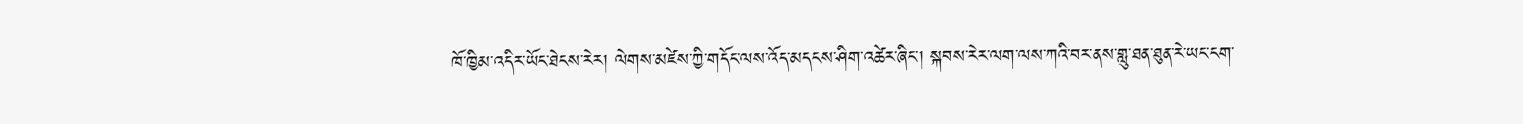ཁོ་ཁྱིམ་འདིར་ཡོང་ཐེངས་རེར། ལེགས་མཛེས་ཀྱི་གདོང་ལས་འོད་མདངས་ཤིག་འཚེར་ཞིང་། སྐབས་རེར་ལག་ལས་ཀའི་བར་ནས་གླུ་ཐན་ཐུན་རེ་ཡང་ངག་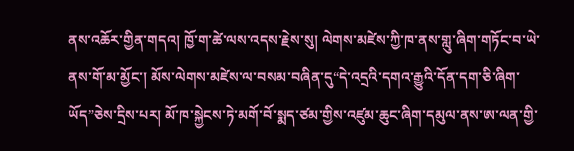ནས་འཆོར་གྱིན་གདའ། ཁྱོ་ག་ཚེ་ལས་འདས་རྗེས་སུ། ལེགས་མཛེས་ཀྱི་ཁ་ནས་གླུ་ཞིག་གཏོང་བ་ཡེ་ནས་གོ་མ་མྱོང་། མོས་ལེགས་མཛེས་ལ་བསམ་བཞིན་དུ“དེ་འདྲའི་དགའ་རྒྱུའི་དོན་དག་ཅི་ཞིག་ཡོད”ཅེས་དྲིས་པར། མོ་ཁ་སྐྱེངས་ཏེ་མགོ་བོ་སྨད་ཙམ་གྱིས་འཛུམ་ཆུང་ཞིག་དམུལ་ནས་ཨ་ལན་གྱི་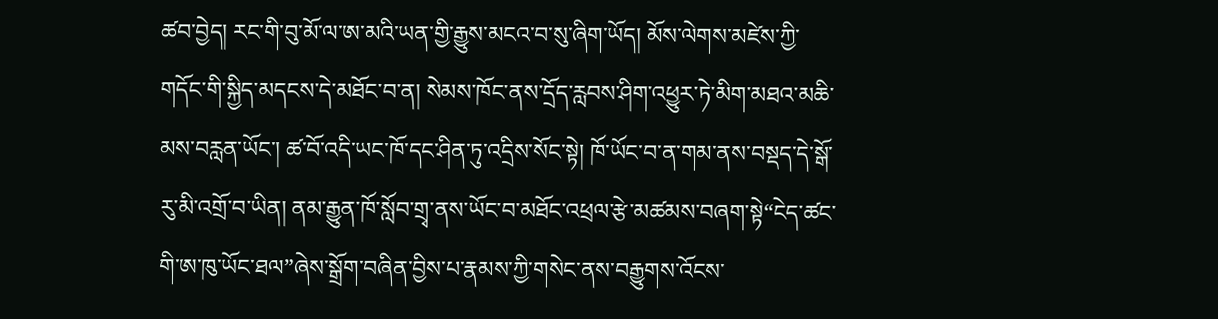ཚབ་བྱེད། རང་གི་བུ་མོ་ལ་ཨ་མའི་ཡན་གྱི་རྒྱུས་མངའ་བ་སུ་ཞིག་ཡོད། མོས་ལེགས་མཛེས་ཀྱི་གདོང་གི་སྐྱིད་མདངས་དེ་མཐོང་བ་ན། སེམས་ཁོང་ནས་དྲོད་རླབས་ཤིག་འཕྱུར་ཏེ་མིག་མཐའ་མཆི་མས་བརླན་ཡོང་། ཚ་བོ་འདི་ཡང་ཁོ་དང་ཤིན་ཏུ་འདྲིས་སོང་སྟེ། ཁོ་ཡོང་བ་ན་གམ་ནས་བསྡད་དེ་སྒོ་རུ་མི་འགྲོ་བ་ཡིན། ནམ་རྒྱུན་ཁོ་སློབ་གྲྭ་ནས་ཡོང་བ་མཐོང་འཕྲལ་རྩེ་མཚམས་བཞག་སྟེ“ངེད་ཚང་གི་ཨ་ཁུ་ཡོང་ཐལ”ཞེས་སྒྲོག་བཞིན་བྱིས་པ་རྣམས་ཀྱི་གསེང་ནས་བརྒྱུགས་འོངས་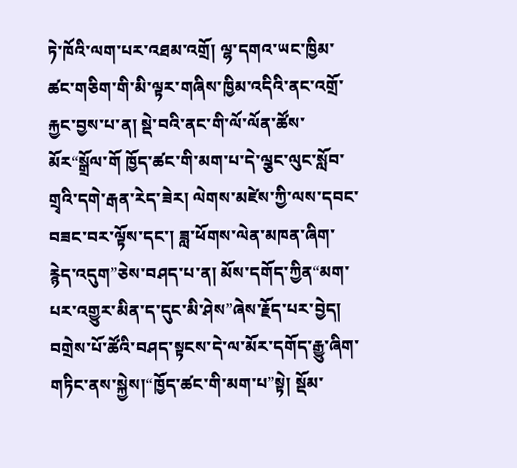ཏེ་ཁོའི་ལག་པར་འཐམ་འགྲོ། ལྷ་དགའ་ཡང་ཁྱིམ་ཚང་གཅིག་གི་མི་ལྟར་གཞིས་ཁྱིམ་འདིའི་ནང་འགྲོ་རྐྱང་བྱས་པ་ན། སྡེ་བའི་ནང་གི་ལོ་ལོན་ཚོས་མོར“སྒྲོལ་གོ ཁྱོད་ཚང་གི་མག་པ་དེ་ལྕང་ལུང་སློབ་གྲྭའི་དགེ་རྒན་རེད་ཟེར། ལེགས་མཛེས་ཀྱི་ལས་དབང་བཟང་བར་ལྟོས་དང་། ཟླ་ཕོགས་ལེན་མཁན་ཞིག་རྙེད་འདུག”ཅེས་བཤད་པ་ན། མོས་དགོད་ཀྱིན“མག་པར་འགྱུར་མིན་ད་དུང་མི་ཤེས”ཞེས་རྗོད་པར་བྱེད། བགྲེས་པོ་ཚོའི་བཤད་སྟངས་དེ་ལ་མོར་དགོད་རྒྱུ་ཞིག་གཏིང་ནས་སྐྱེས།“ཁྱོད་ཚང་གི་མག་པ”སྟེ། སྡོམ་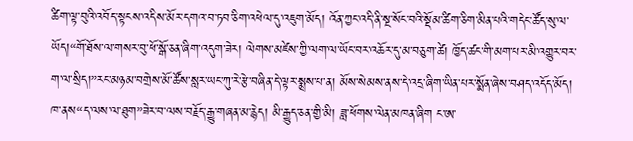ཚིག་ལྟ་བུའི་འབོད་སྟངས་འདིས་མོར་དགའ་བ་ཏབ་ཅིག་འཕེལ་དུ་འཇུག་མོད། འོན་ཀྱང་འདི་ནི་སྔ་སོང་བའི་སྡོམ་ཚིག་ཅིག་མིན་པའི་གདེང་ཚོད་སུ་ལ་ཡོད།“གོ་ཐོས་ལ་གསར་བུ་ཕོ་སྒོ་ཅན་ཞིག་འདུག་ཟེར། ལེགས་མཛེས་ཀྱི་ལག་ལ་ཡོང་བར་འཆོར་དུ་མ་བཅུག་ཚེ། ཁྱོད་ཚང་གི་མག་པར་མི་འགྱུར་བར་ག་ལ་སྲིད།”རང་མཉམ་བགྲེས་མོ་ཚོས་སླར་ཡང་ཀུ་རེ་རྩེ་བཞིན་དེ་ལྟར་སྨྲས་པ་ན། མོས་སེམས་ནས་དེ་འདྲ་ཞིག་ཡིན་པར་སྨོན་ཞེས་བཤད་འདོད་མོད། ཁ་ནས“ད་ལས་ལ་ཐུག”ཟེར་བ་ལས་བརྗོད་རྒྱུ་གཞན་མ་རྙེད། མི་རྒྱུད་ཅན་གྱི་མི། ཟླ་ཕོགས་ལེན་མཁན་ཞིག ང་ཨ་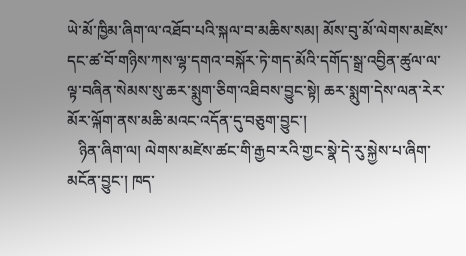ཡེ་མོ་ཁྱིམ་ཞིག་ལ་འཐོབ་པའི་སྐལ་བ་མཆིས་སམ། མོས་བུ་མོ་ལེགས་མཛེས་དང་ཚ་བོ་གཉིས་ཀས་ལྷ་དགའ་བསྐོར་ཏེ་གད་མོའི་དགོད་སྒྲ་འབྱིན་ཚུལ་ལ་ལྟ་བཞིན་སེམས་སུ་ཆར་སྨུག་ཅིག་འཐིབས་བྱུང་སྟེ། ཆར་སྨུག་དེས་ལན་རེར་མོར་ལྐོག་ནས་མཆི་མའང་འདོན་དུ་བཅུག་བྱུང་།
   ཉིན་ཞིག་ལ། ལེགས་མཛེས་ཚང་གི་རྒྱབ་རའི་གྱང་སྣེ་དེ་རུ་སྐྱེས་པ་ཞིག་མངོན་བྱུང་། ཁད་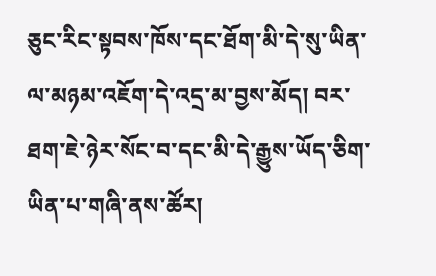ཅུང་རིང་སྟབས་ཁོས་དང་ཐོག་མི་དེ་སུ་ཡིན་ལ་མཉམ་འཇོག་དེ་འདྲ་མ་བྱས་མོད། བར་ཐག་ཇེ་ཉེར་སོང་བ་དང་མི་དེ་རྒྱུས་ཡོད་ཅིག་ཡིན་པ་གཞི་ནས་ཚོར།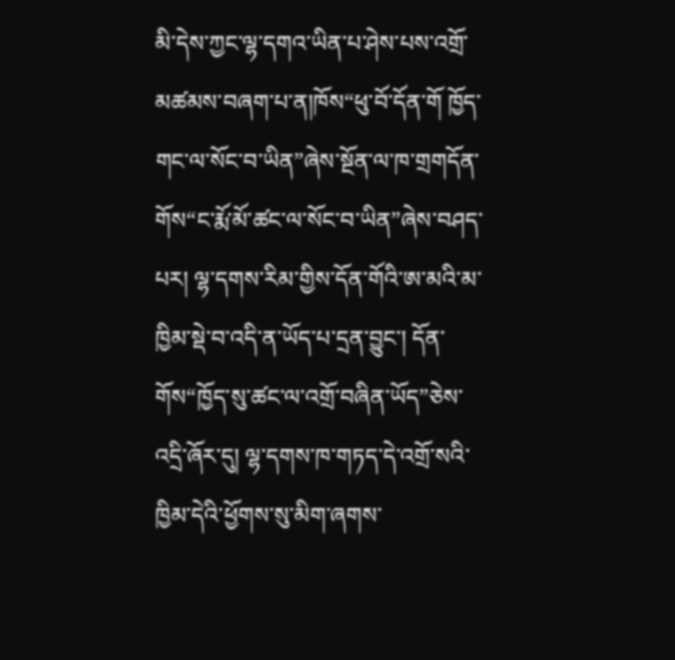མི་དེས་ཀྱང་ལྷ་དགའ་ཡིན་པ་ཤེས་པས་འགྲོ་མཚམས་བཞག་པ་ན།ཁོས“ཕུ་བོ་དོན་གོ ཁྱོད་གང་ལ་སོང་བ་ཡིན”ཞེས་སྔོན་ལ་ཁ་གྲགདོན་གོས“ང་རྨོ་མོ་ཚང་ལ་སོང་བ་ཡིན”ཞེས་བཤད་པར། ལྷ་དགས་རིམ་གྱིས་དོན་གོའི་ཨ་མའི་མ་ཁྱིམ་སྡེ་བ་འདི་ན་ཡོད་པ་དྲན་བྱུང་། དོན་གོས“ཁྱོད་སུ་ཚང་ལ་འགྲོ་བཞིན་ཡོད”ཅེས་འདྲི་ཞོར་དུ། ལྷ་དགས་ཁ་གཏད་དེ་འགྲོ་སའི་ཁྱིམ་དེའི་ཕྱོགས་སུ་མིག་ཞགས་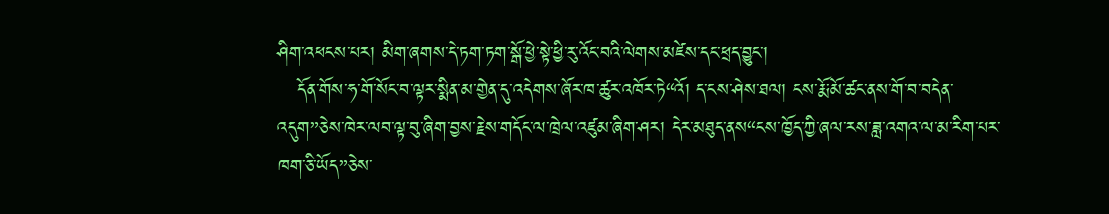ཤིག་འཕངས་པར། མིག་ཞགས་དེ་ཏག་ཏག་སྒོ་ཕྱེ་སྟེ་ཕྱི་རུ་འོང་བའི་ལེགས་མཛེས་དང་ཕྲད་བྱུང་།
   དོན་གོས་ཧ་གོ་སོང་བ་ལྟར་སྨིན་མ་གྱེན་དུ་འདེགས་ཞོར་ཁ་ཚུར་འཁོར་ཏེ“འོ། ད་ངས་ཤེས་ཐལ། ངས་རྨོ་མོ་ཚང་ནས་གོ་བ་བདེན་འདུག”ཅེས་ཁེར་ལབ་ལྟ་བུ་ཞིག་བྱས་རྗེས་གདོང་ལ་ཁྲེལ་འཛུམ་ཞིག་ཤར། དེར་མཐུད་ནས“ངས་ཁྱོད་ཀྱི་ཞལ་རས་ཟླ་འགའ་ལ་མ་རིག་པར་ཁག་ཅི་ཡོད”ཅེས་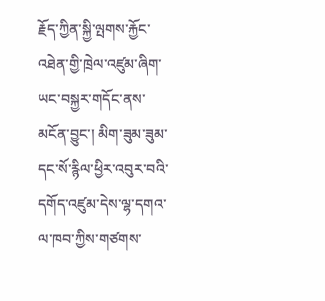རྗོད་ཀྱིན་སྐྱི་ལྤགས་རྐྱོང་འཐེན་གྱི་ཁྲེལ་འཛུམ་ཞིག་ཡང་བསྐྱར་གདོང་ནས་མངོན་བྱུང་། མིག་ཟུམ་ཟུམ་དང་སོ་རྙིལ་ཕྱིར་འབུར་བའི་དགོད་འཛུམ་དེས་ལྷ་དགའ་ལ་ཁབ་ཀྱིས་གཙགས་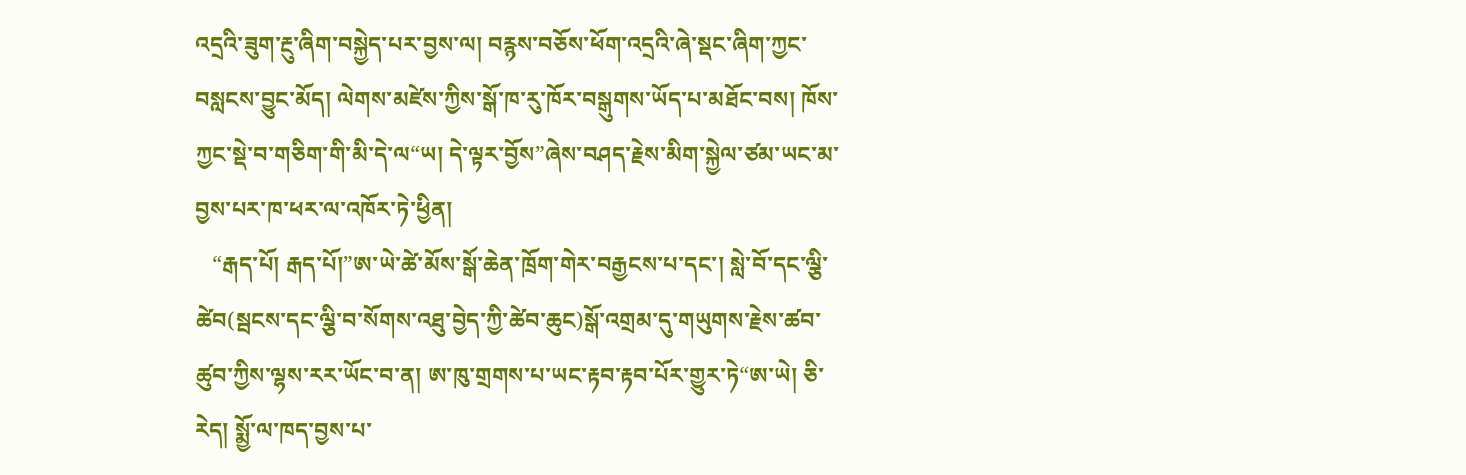འདྲའི་ཟུག་རྔུ་ཞིག་བསྐྱེད་པར་བྱས་ལ། བརྙས་བཅོས་ཕོག་འདྲའི་ཞེ་སྡང་ཞིག་ཀྱང་བསླངས་བྱུང་མོད། ལེགས་མཛེས་ཀྱིས་སྒོ་ཁ་རུ་ཁོར་བསྒུགས་ཡོད་པ་མཐོང་བས། ཁོས་ཀྱང་སྡེ་བ་གཅིག་གི་མི་དེ་ལ“ཡ། དེ་ལྟར་བྱོས”ཞེས་བཤད་རྗེས་མིག་སྐྱེལ་ཙམ་ཡང་མ་བྱས་པར་ཁ་ཕར་ལ་འཁོར་ཏེ་ཕྱིན།
   “རྒད་པོ། རྒད་པོ།”ཨ་ཡེ་ཚེ་མོས་སྒོ་ཆེན་ཁྲོག་གེར་བརྒྱངས་པ་དང་། སླེ་བོ་དང་ལྕི་ཚེབ(སྦངས་དང་ལྕི་བ་སོགས་འཐུ་བྱེད་ཀྱི་ཚེབ་ཆུང)སྒོ་འགྲམ་དུ་གཡུགས་རྗེས་ཚབ་ཚུབ་ཀྱིས་ལྷས་རར་ཡོང་བ་ན། ཨ་ཁུ་གྲགས་པ་ཡང་རྟབ་རྟབ་པོར་གྱུར་ཏེ“ཨ་ཡེ། ཅི་རེད། སྨྱོ་ལ་ཁད་བྱས་པ་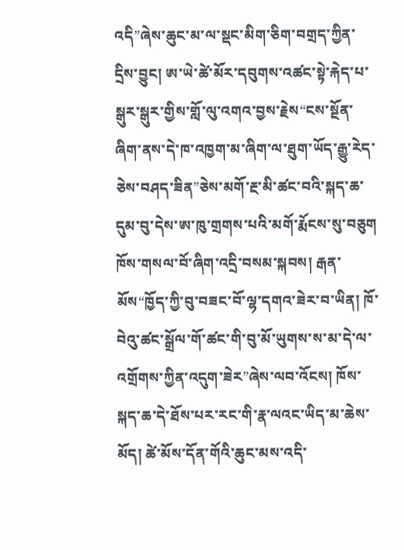འདི”ཞེས་ཆུང་མ་ལ་སྡང་མིག་ཅིག་བགྲད་ཀྱིན་དྲིས་བྱུང། ཨ་ཡེ་ཚེ་མོར་དབུགས་འཚང་སྟེ་རྐེད་པ་སྒུར་སྒུར་གྱིས་གློ་ལུ་འགའ་བྱས་རྗེས“ངས་སྔོན་ཞིག་ནས་དེ་ཁ་འཁྱག་མ་ཞིག་ལ་ཐུག་ཡོད་རྒྱུ་རེད་ཅེས་བཤད་ཟིན”ཅེས་མགོ་རྔ་མི་ཚང་བའི་སྐད་ཆ་དུམ་བུ་དེས་ཨ་ཁུ་གྲགས་པའི་མགོ་རྨོངས་སུ་བཅུག ཁོས་གསལ་བོ་ཞིག་འདྲི་བསམ་སྐབས། རྒན་མོས“ཁྱོད་ཀྱི་བུ་བཟང་བོ་ལྷ་དགའ་ཟེར་བ་ཡིན། ཁོ་བེའུ་ཚང་སྒྲོལ་གོ་ཚང་གི་བུ་མོ་ཡུགས་ས་མ་དེ་ལ་འགྲོགས་ཀྱིན་འདུག་ཟེར”ཞེས་ལབ་འོངས། ཁོས་སྐད་ཆ་དེ་ཐོས་པར་རང་གི་རྣ་ལའང་ཡིད་མ་ཆེས་མོད། ཚེ་མོས་དོན་གོའི་ཆུང་མས་འདི་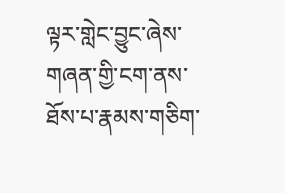ལྟར་གླེང་བྱུང་ཞེས་གཞན་གྱི་ངག་ནས་ཐོས་པ་རྣམས་གཅིག་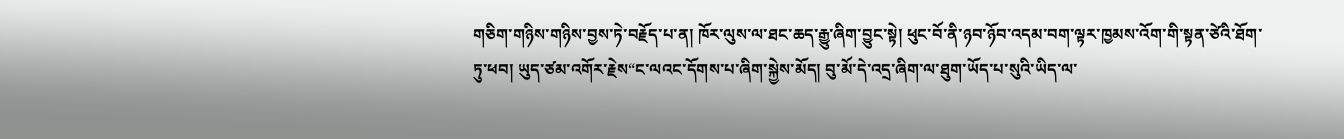གཅིག་གཉིས་གཉིས་བྱས་ཏེ་བརྗོད་པ་ན། ཁོར་ལུས་ལ་ཐང་ཆད་རྒྱུ་ཞིག་བྱུང་སྟེ། ཕུང་བོ་ནི་ཉབ་ཉོབ་འདམ་བག་ལྟར་ཁྱམས་འོག་གི་སྟན་ཙེའི་ཐོག་ཏུ་ཕབ། ཡུད་ཙམ་འགོར་རྗེས“ང་ལའང་དོགས་པ་ཞིག་སྐྱེས་མོད། བུ་མོ་དེ་འདྲ་ཞིག་ལ་ཐུག་ཡོད་པ་སུའི་ཡིད་ལ་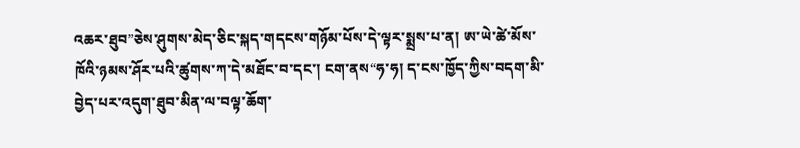འཆར་ཐུབ”ཅེས་ཤུགས་མེད་ཅིང་སྐད་གདངས་གཉོམ་པོས་དེ་ལྟར་སྨྲས་པ་ན། ཨ་ཡེ་ཚེ་མོས་ཁོའི་ཉམས་ཤོར་པའི་ཚུགས་ཀ་དེ་མཐོང་བ་དང་། ངག་ནས“ཧ་ཧ། ད་ངས་ཁྱོད་ཀྱིས་བདག་མི་བྱེད་པར་འདུག་ཐུབ་མིན་ལ་བལྟ་ཆོག་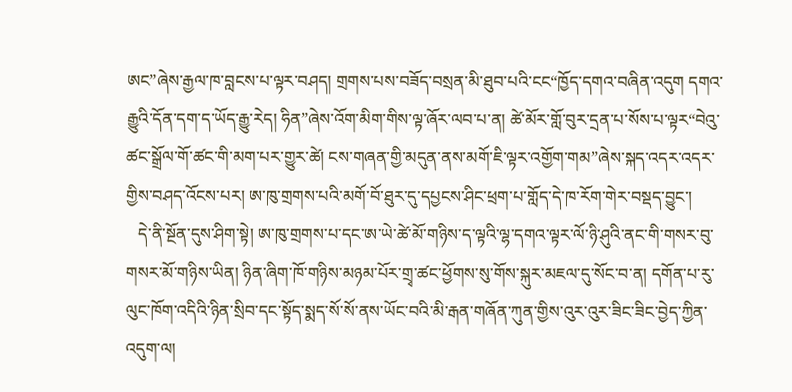ཨང”ཞེས་རྒྱལ་ཁ་བླངས་པ་ལྟར་བཤད། གྲགས་པས་བཟོད་བསྲན་མི་ཐུབ་པའི་ངང“ཁྱོད་དགའ་བཞིན་འདུག དགའ་རྒྱུའི་དོན་དག་ད་ཡོད་རྒྱུ་རེད། ཧིན”ཞེས་འོག་མིག་གིས་ལྟ་ཞོར་ལབ་པ་ན། ཚེ་མོར་གློ་བུར་དྲན་པ་སོས་པ་ལྟར“བེའུ་ཚང་སྒྲོལ་གོ་ཚང་གི་མག་པར་གྱུར་ཚེ། ངས་གཞན་གྱི་མདུན་ནས་མགོ་ཇི་ལྟར་འགྱོག་གམ”ཞེས་སྐད་འདར་འདར་གྱིས་བཤད་འོངས་པར། ཨ་ཁུ་གྲགས་པའི་མགོ་བོ་ཐུར་དུ་དཔྱངས་ཤིང་ཕྲག་པ་གློད་དེ་ཁ་རོག་གེར་བསྡད་བྱུང་།
   དེ་ནི་སྔོན་དུས་ཤིག་སྟེ། ཨ་ཁུ་གྲགས་པ་དང་ཨ་ཡེ་ཚེ་མོ་གཉིས་ད་ལྟའི་ལྷ་དགའ་ལྟར་ལོ་ཉི་ཤུའི་ནང་གི་གསར་བུ་གསར་མོ་གཉིས་ཡིན། ཉིན་ཞིག་ཁོ་གཉིས་མཉམ་པོར་གྲྭ་ཚང་ཕྱོགས་སུ་གོས་སྐུར་མཇལ་དུ་སོང་བ་ན། དགོན་པ་རུ་ལུང་ཁོག་འདིའི་ཉིན་སྲིབ་དང་སྟོད་སྨད་སོ་སོ་ནས་ཡོང་བའི་མི་རྒན་གཞོན་ཀུན་གྱིས་འུར་འུར་ཟིང་ཟིང་བྱེད་ཀྱིན་འདུག་ལ།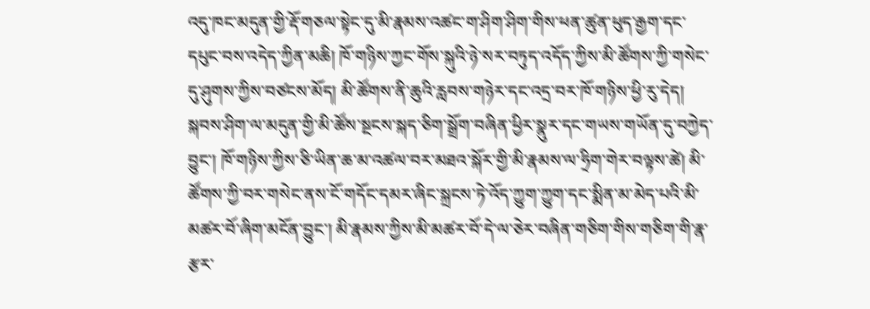འདུ་ཁང་མདུན་གྱི་རྡོ་གཅལ་སྟེང་དུ་མི་རྣམས་འཚང་ག་ཤིག་ཤིག་གིས་ཕན་ཚུན་ཕུད་རྒྱག་དང་དཔུང་བས་འདེད་ཀྱིན་མཆི། ཁོ་གཉིས་ཀྱང་གོས་སྐུའི་ཉེ་སར་བཏུད་འདོད་ཀྱིས་མི་ཚོགས་ཀྱི་གསེང་དུ་ཤུགས་ཀྱིས་བཙངས་མོད། མི་ཚོགས་ནི་ཆུའི་རླབས་གཉེར་དང་འདྲ་བར་ཁོ་གཉིས་ཕྱི་རུ་དེད། སྐབས་ཤིག་ལ་མདུན་གྱི་མི་ཚོས་སྔངས་སྐད་ཅིག་སྒྲོག་བཞིན་ཕྱིར་སྣུར་དང་གཡས་གཡོན་དུ་བཀྱེད་བྱུང་། ཁོ་གཉིས་ཀྱིས་ཅི་ཡིན་ཆ་མ་འཚལ་བར་མཐའ་སྐོར་གྱི་མི་རྣམས་ལ་ཧྲིག་གེར་བལྟས་ཚེ། མི་ཚོགས་ཀྱི་བར་གསེང་ནས་ངོ་གདོང་དམར་ཞིང་སྐྲངས་ཏེ་འོད་ཀྱུག་ཀྱུག་དང་སྨིན་མ་མེད་པའི་མི་མཚར་བོ་ཞིག་མངོན་བྱུང་། མི་རྣམས་ཀྱིས་མི་མཚར་བོ་དེ་ལ་ཅེར་བཞིན་གཅིག་གིས་གཅིག་གི་རྣ་རྩར་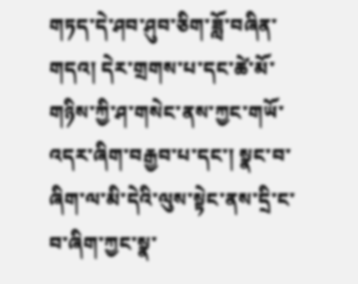གཏད་དེ་ཤབ་ཤུབ་ཅིག་ཟློ་བཞིན་གདའ། དེར་གྲགས་པ་དང་ཚེ་མོ་གཉིས་ཀྱི་ཤ་གསེང་ནས་ཀྱང་གཡོ་འདར་ཞིག་བརྒྱབ་པ་དང་། སྣང་བ་ཞིག་ལ་མི་དེའི་ལུས་སྟེང་ནས་དྲི་ང་བ་ཞིག་ཀྱང་སྣ་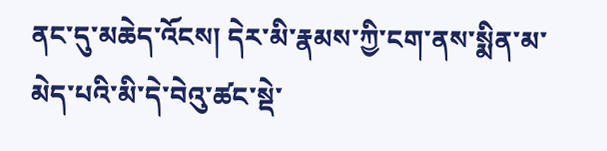ནང་དུ་མཆེད་འོངས། དེར་མི་རྣམས་ཀྱི་ངག་ནས་སྨིན་མ་མེད་པའི་མི་དེ་བེའུ་ཚང་སྡེ་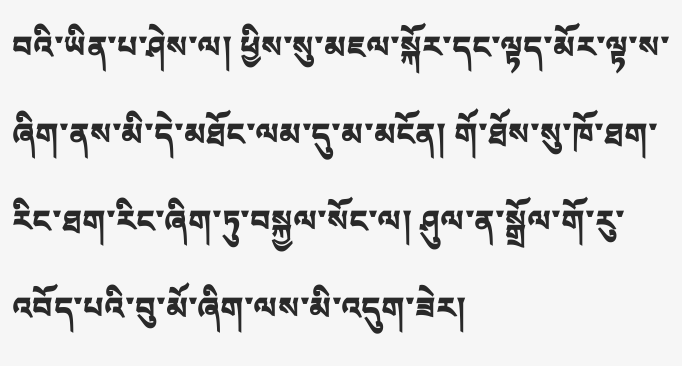བའི་ཡིན་པ་ཤེས་ལ། ཕྱིས་སུ་མཇལ་སྐོར་དང་ལྟད་མོར་ལྟ་ས་ཞིག་ནས་མི་དེ་མཐོང་ལམ་དུ་མ་མངོན། གོ་ཐོས་སུ་ཁོ་ཐག་རིང་ཐག་རིང་ཞིག་ཏུ་བསྐྱལ་སོང་ལ། ཤུལ་ན་སྒྲོལ་གོ་རུ་འབོད་པའི་བུ་མོ་ཞིག་ལས་མི་འདུག་ཟེར།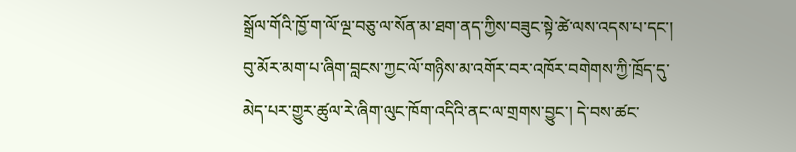སྒྲོལ་གོའི་ཁྱོ་ག་ལོ་ལྔ་བཅུ་ལ་སོན་མ་ཐག་ནད་ཀྱིས་བཟུང་སྟེ་ཚེ་ལས་འདས་པ་དང་། བུ་མོར་མག་པ་ཞིག་བླངས་ཀྱང་ལོ་གཉིས་མ་འགོར་བར་འཁོར་བགེགས་ཀྱི་ཁྲོད་དུ་མེད་པར་གྱུར་ཚུལ་རེ་ཞིག་ལུང་ཁོག་འདིའི་ནང་ལ་གྲགས་བྱུང་། དེ་བས་ཚང་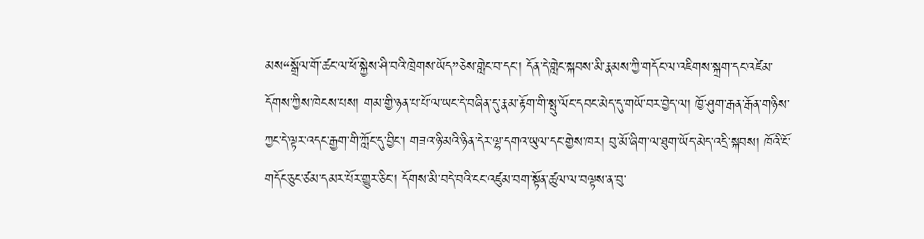མས“སྒྲོལ་གོ་ཚང་ལ་ཕོ་སྐྱེས་ཤི་བའི་ཁྲེགས་ཡོད”ཅེས་གླེང་བ་དང་། དོན་དེ་གླེང་སྐབས་མི་རྣམས་ཀྱི་གདོང་ལ་འཇིགས་སྐྲག་དང་འཛེམ་དོགས་ཀྱིས་ཁེངས་པས། གམ་གྱི་ཉན་པ་པོ་ལ་ཡང་དེ་བཞིན་དུ་རྣམ་རྟོག་གི་སྤུ་ལོང་དབང་མེད་དུ་གཡོ་བར་བྱེད་ལ། ཁྱོ་ཤུག་རྒན་རྒོན་གཉིས་ཀྱང་དེ་ལྟར་འདང་རྒྱག་གི་ཀློང་དུ་བྱིང་། གཟའ་ཉི་མའི་ཉིན་དེར་ལྷ་དགའ་ཡུལ་དང་གྱེས་ཁར། བུ་མོ་ཞིག་ལ་ཐུག་ཡོད་མེད་འདྲི་སྐབས། ཁོའི་ངོ་གདོང་ཅུང་ཙམ་དམར་པོར་གྱུར་ཅིང་། དོགས་མི་བདེ་བའི་ངང་འཛུམ་བག་སྟོན་ཚུལ་ལ་བལྟས་ན་བུ་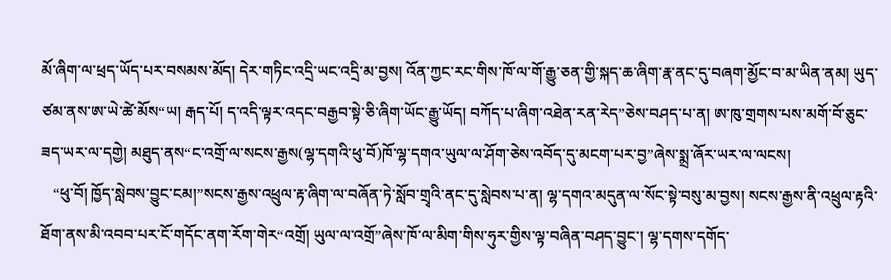མོ་ཞིག་ལ་ཕྲད་ཡོད་པར་བསམས་མོད། དེར་གཏིང་འདྲི་ཡང་འདྲི་མ་བྱས། འོན་ཀྱང་རང་གིས་ཁོ་ལ་གོ་རྒྱུ་ཅན་གྱི་སྐད་ཆ་ཞིག་རྣ་ནང་དུ་བཞག་མྱོང་བ་མ་ཡིན་ནམ། ཡུད་ཙམ་ནས་ཨ་ཡེ་ཚེ་མོས“ཡ། རྒད་པོ། ད་འདི་ལྟར་འདང་བརྒྱབ་སྟེ་ཅི་ཞིག་ཡོང་རྒྱུ་ཡོད། བཀོད་པ་ཞིག་འཐེན་རན་རེད”ཅེས་བཤད་པ་ན། ཨ་ཁུ་གྲགས་པས་མགོ་བོ་ཅུང་ཟད་ཡར་ལ་དགྱེ། མཐུད་ནས“ང་འགྲོ་ལ་སངས་རྒྱས(ལྷ་དགའི་ཕུ་བོ)ཁོ་ལྷ་དགའ་ཡུལ་ལ་ཤོག་ཅེས་འབོད་དུ་མངག་པར་བྱ”ཞེས་སྨྲ་ཞོར་ཡར་ལ་ལངས།
   “ཕུ་བོ། ཁྱོད་སླེབས་བྱུང་ངམ།”སངས་རྒྱས་འཕྲུལ་རྟ་ཞིག་ལ་བཞོན་ཏེ་སློབ་གྲྭའི་ནང་དུ་སླེབས་པ་ན། ལྷ་དགའ་མདུན་ལ་སོང་སྟེ་བསུ་མ་བྱས། སངས་རྒྱས་ནི་འཕྲུལ་རྟའི་ཐོག་ནས་མི་འབབ་པར་ངོ་གདོང་ནག་རོག་གེར“འགྲོ། ཡུལ་ལ་འགྲོ”ཞེས་ཁོ་ལ་མིག་གིས་ཧུར་གྱིས་ལྟ་བཞིན་བཤད་བྱུང་། ལྷ་དགས་དགོད་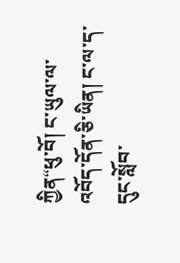ཀྱིན“ཕུ་བོ། ང་ཡུལ་ལ་འབོད་དོན་ཅི་ཡིན། ང་ལ་ད་དུང་སློབ་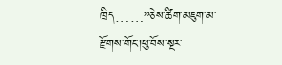ཁྲིད……”ཅེས་ཚིག་མཇུག་མ་རྫོགས་གོང་།ཕུ་བོས་སྔར་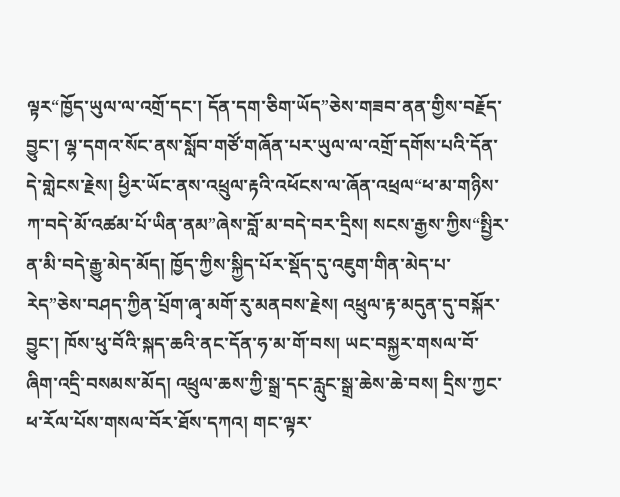ལྟར“ཁྱོད་ཡུལ་ལ་འགྲོ་དང་། དོན་དག་ཅིག་ཡོད”ཅེས་གཟབ་ནན་གྱིས་བརྗོད་བྱུང་། ལྷ་དགའ་སོང་ནས་སློབ་གཙོ་གཞོན་པར་ཡུལ་ལ་འགྲོ་དགོས་པའི་དོན་དེ་གླེངས་རྗེས། ཕྱིར་ཡོང་ནས་འཕྲུལ་རྟའི་འཕོངས་ལ་ཞོན་འཕྲལ“ཕ་མ་གཉིས་ཀ་བདེ་མོ་འཚམ་པོ་ཡིན་ནམ”ཞེས་བློ་མ་བདེ་བར་དྲིས། སངས་རྒྱས་ཀྱིས“སྤྱིར་ན་མི་བདེ་རྒྱུ་མེད་མོད། ཁྱོད་ཀྱིས་སྐྱིད་པོར་སྡོད་དུ་འཇུག་གིན་མེད་པ་རེད”ཅེས་བཤད་ཀྱིན་པྲོག་ཞྭ་མགོ་རུ་མནབས་རྗེས། འཕྲུལ་རྟ་མདུན་དུ་བསྐོར་བྱུང་། ཁོས་ཕུ་བོའི་སྐད་ཆའི་ནང་དོན་ཧ་མ་གོ་བས། ཡང་བསྐྱར་གསལ་བོ་ཞིག་འདྲི་བསམས་མོད། འཕྲུལ་ཆས་ཀྱི་སྒྲ་དང་རླུང་སྒྲ་ཆེས་ཆེ་བས། དྲིས་ཀྱང་ཕ་རོལ་པོས་གསལ་བོར་ཐོས་དཀའ། གང་ལྟར་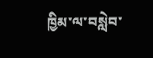ཁྱིམ་ལ་བསླེབ་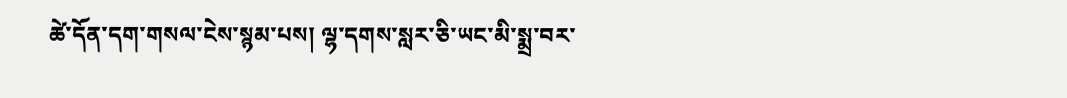ཚེ་དོན་དག་གསལ་ངེས་སྙམ་པས། ལྷ་དགས་སླར་ཅི་ཡང་མི་སྨྲ་བར་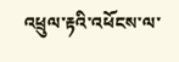འཕྲུལ་རྟའི་འཕོངས་ལ་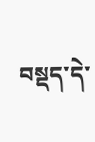བསྡད་དེ་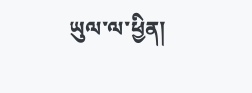ཡུལ་ལ་ཕྱིན།